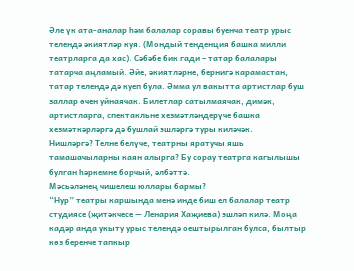Әле үк ата-аналар һәм балалар соравы буенча театр урыс телендә әкиятләр куя. (Мондый тенденция башка милли театрларга да хас). Сәбәбе бик гади – татар балалары татарча аңламый. Әйе, әкиятләрне, бернигә карамастан, татар телендә дә куеп була. Әмма ул вакытта артистлар буш заллар өчен уйнаячак. Билетлар сатылмаячак, димәк, артистларга, спектакльне хезмәтләндерүче башка хезмәткәрләргә дә бушлай эшләргә туры киләчәк.
Нишләргә? Телне белүче, театрны яратучы яшь тамашачыларны каян алырга? Бу сорау театрга кагылышы булган һәркемне борчый, әлбәттә.
Мәсьәләнең чишелеш юллары бармы?
“Нур” театры каршында менә инде биш ел балалар театр студиясе (җитәкчесе — Ленария Хаҗиева) эшләп килә. Моңа кадәр анда укыту урыс телендә оештырылган булса, былтыр көз беренче тапкыр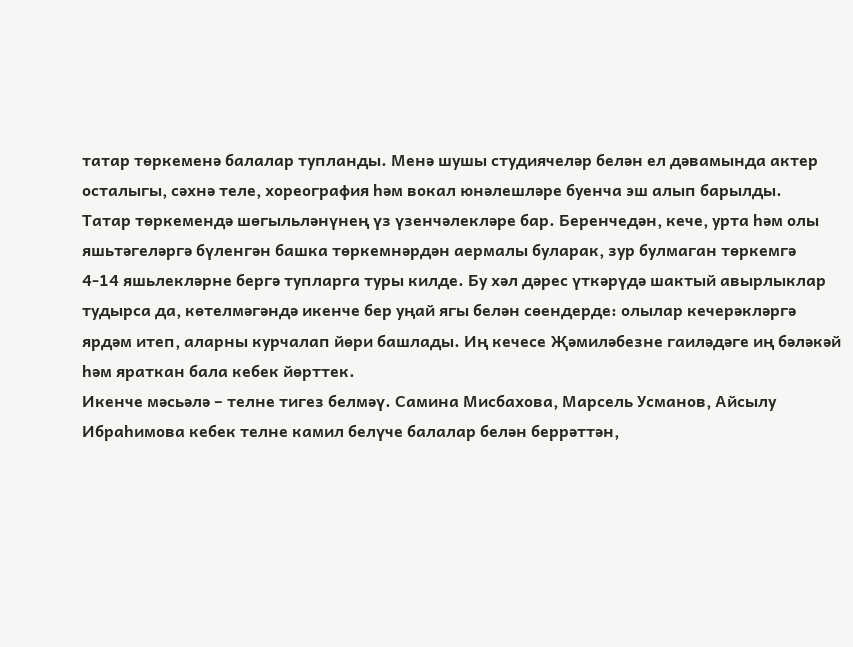татар төркеменә балалар тупланды. Менә шушы студиячеләр белән ел дәвамында актер осталыгы, сәхнә теле, хореография һәм вокал юнәлешләре буенча эш алып барылды.
Татар төркемендә шөгыльләнүнең үз үзенчәлекләре бар. Беренчедән, кече, урта һәм олы яшьтәгеләргә бүленгән башка төркемнәрдән аермалы буларак, зур булмаган төркемгә
4-14 яшьлекләрне бергә тупларга туры килде. Бу хәл дәрес үткәрүдә шактый авырлыклар тудырса да, көтелмәгәндә икенче бер уңай ягы белән сөендерде: олылар кечерәкләргә ярдәм итеп, аларны курчалап йөри башлады. Иң кечесе Җәмиләбезне гаиләдәге иң бәләкәй һәм яраткан бала кебек йөрттек.
Икенче мәсьәлә – телне тигез белмәү. Самина Мисбахова, Марсель Усманов, Айсылу Ибраһимова кебек телне камил белүче балалар белән беррәттән,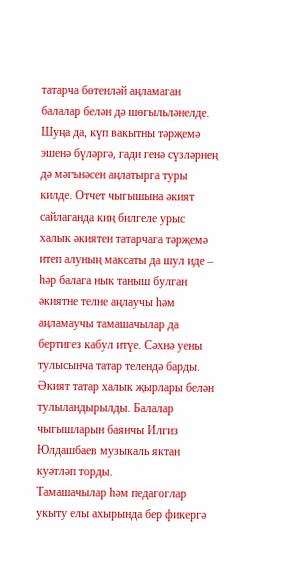татарча бөтенләй аңламаган балалар белән дә шөгыльләнелде. Шуңа да, күп вакытны тәрҗемә эшенә бүләргә, гади генә сүзләрнең дә мәгънәсен аңлатырга туры килде. Отчет чыгышына әкият сайлаганда киң билгеле урыс халык әкиятен татарчага тәрҗемә итеп алуның максаты да шул иде – һәр балага нык таныш булган әкиятне телне аңлаучы һәм аңламаучы тамашачылар да бертигез кабул итүе. Сәхнә уены тулысынча татар телендә барды. Әкият татар халык җырлары белән тулыландырылды. Балалар чыгышларын баянчы Илгиз Юлдашбаев музыкаль яктан куәтләп торды.
Тамашачылар һәм педагоглар укыту елы ахырында бер фикергә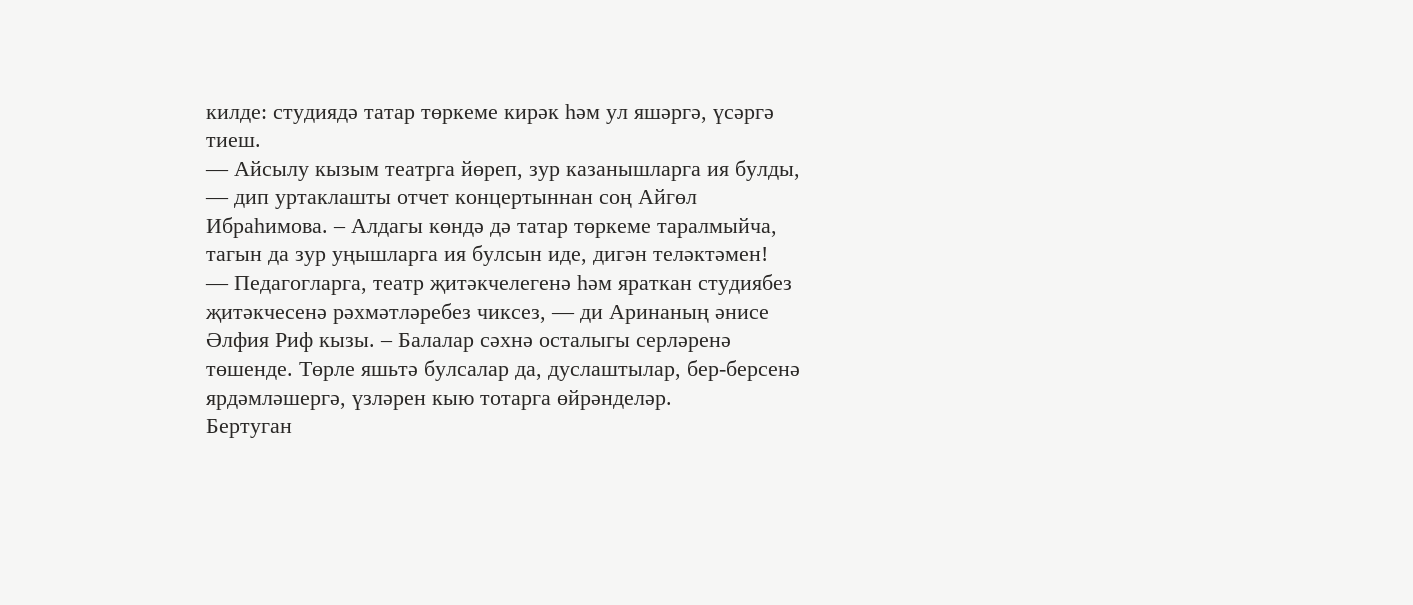килде: студиядә татар төркеме кирәк һәм ул яшәргә, үсәргә тиеш.
— Айсылу кызым театрга йөреп, зур казанышларга ия булды, — дип уртаклашты отчет концертыннан соң Айгөл Ибраһимова. – Алдагы көндә дә татар төркеме таралмыйча, тагын да зур уңышларга ия булсын иде, дигән теләктәмен!
— Педагогларга, театр җитәкчелегенә һәм яраткан студиябез җитәкчесенә рәхмәтләребез чиксез, — ди Аринаның әнисе Әлфия Риф кызы. – Балалар сәхнә осталыгы серләренә төшенде. Төрле яшьтә булсалар да, дуслаштылар, бер-берсенә ярдәмләшергә, үзләрен кыю тотарга өйрәнделәр.
Бертуган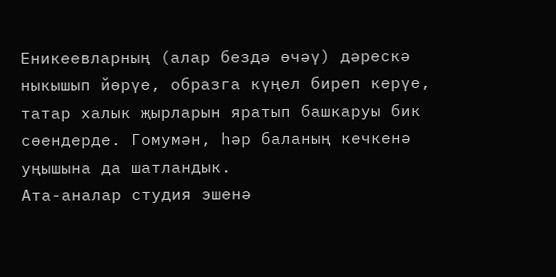Еникеевларның (алар бездә өчәү) дәрескә ныкышып йөрүе, образга күңел биреп керүе, татар халык җырларын яратып башкаруы бик сөендерде. Гомумән, һәр баланың кечкенә уңышына да шатландык.
Ата-аналар студия эшенә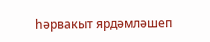һәрвакыт ярдәмләшеп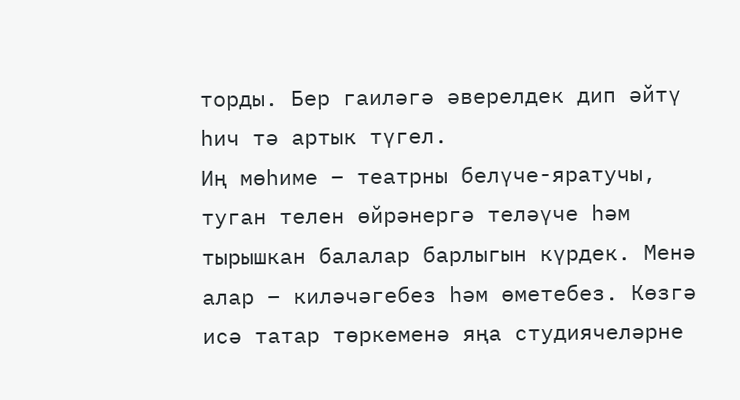торды. Бер гаиләгә әверелдек дип әйтү һич тә артык түгел.
Иң мөһиме – театрны белүче-яратучы, туган телен өйрәнергә теләүче һәм тырышкан балалар барлыгын күрдек. Менә алар – киләчәгебез һәм өметебез. Көзгә исә татар төркеменә яңа студиячеләрне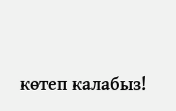көтеп калабыз!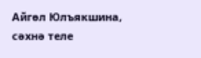Айгөл Юлъякшина,
сәхнә теле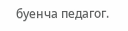буенча педагог.